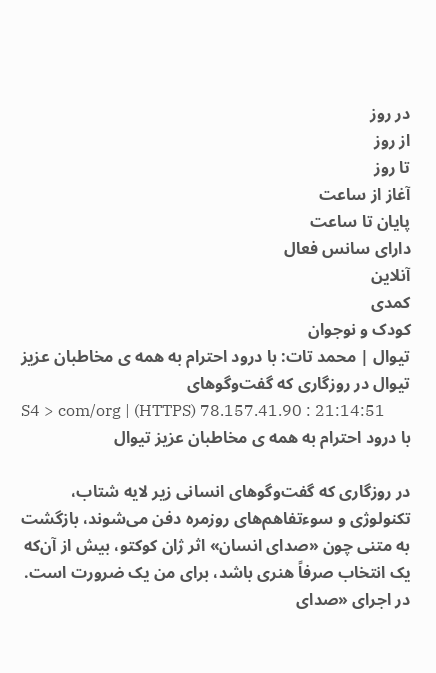در روز
از روز
تا روز
آغاز از ساعت
پایان تا ساعت
دارای سانس فعال
آنلاین
کمدی
کودک و نوجوان
تیوال | محمد تات: با درود احترام به همه ی مخاطبان عزیز تیوال در روزگاری که گفت‌وگوهای
S4 > com/org | (HTTPS) 78.157.41.90 : 21:14:51
با درود احترام به همه ی مخاطبان عزیز تیوال

در روزگاری که گفت‌وگوهای انسانی زیر لایه‌ شتاب، تکنولوژی و سوء‌تفاهم‌های روزمره دفن می‌شوند، بازگشت به متنی چون «صدای انسان» اثر ژان کوکتو، بیش از آن‌که یک انتخاب صرفاً هنری باشد، برای من یک ضرورت است.
در اجرای «صدای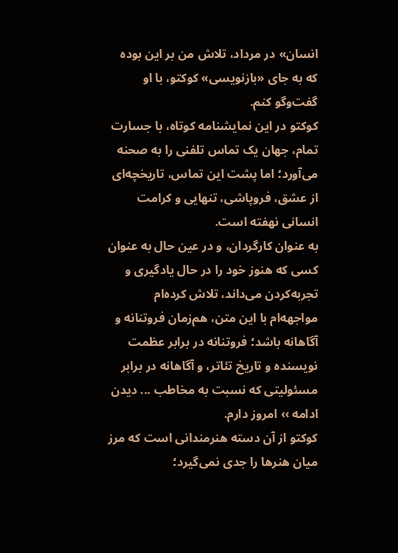انسان» در مرداد، تلاش من بر این بوده که به جای «بازنویسی» کوکتو، با او گفت‌وگو کنم.
کوکتو در این نمایشنامه کوتاه، با جسارت تمام، جهان یک تماس تلفنی را به صحنه می‌آورد؛ اما پشت این تماس، تاریخچه‌ای از عشق، فروپاشی، تنهایی و کرامت انسانی نهفته است.
به عنوان کارگردان، و در عین حال به عنوان کسی که هنوز خود را در حال یادگیری و تجربه‌کردن می‌داند، تلاش کرده‌ام مواجهه‌ام با این متن، هم‌زمان فروتنانه و آگاهانه باشد؛ فروتنانه در برابر عظمت نویسنده و تاریخ تئاتر، و آگاهانه در برابر مسئولیتی که نسبت به مخاطب ... دیدن ادامه ›› امروز دارم.
کوکتو از آن دسته هنرمندانی است که مرز میان هنرها را جدی نمی‌گیرد؛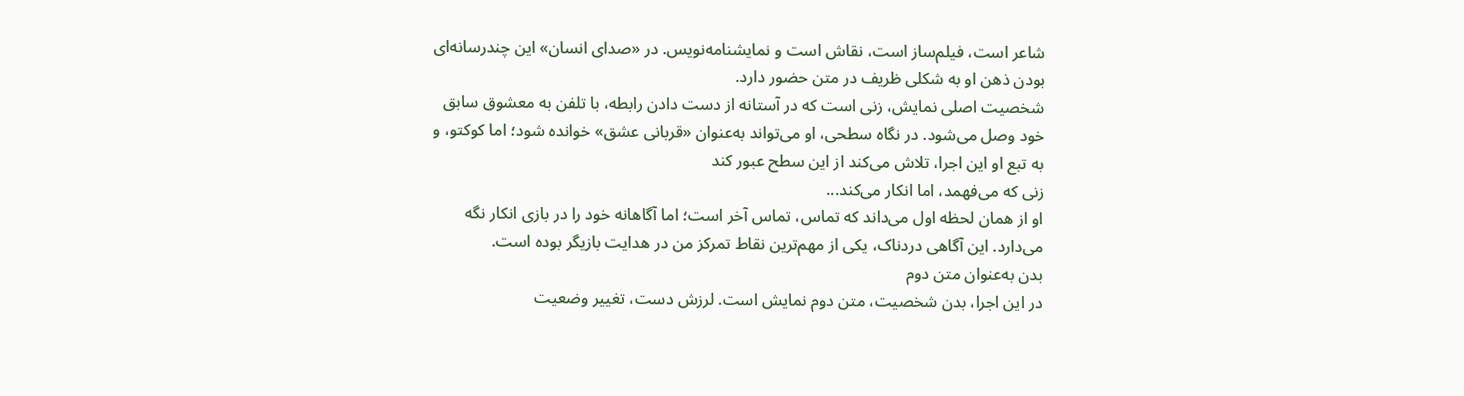شاعر است، فیلم‌ساز است، نقاش است و نمایشنامه‌نویس. در «صدای انسان» این چندرسانه‌ای بودن ذهن او به شکلی ظریف در متن حضور دارد.
شخصیت اصلی نمایش، زنی است که در آستانه‌ از دست دادن رابطه، با تلفن به معشوق سابق خود وصل می‌شود. در نگاه سطحی، او می‌تواند به‌عنوان «قربانی عشق» خوانده شود؛ اما کوکتو، و به تبع او این اجرا، تلاش می‌کند از این سطح عبور کند
زنی که می‌فهمد، اما انکار می‌کند...
او از همان لحظه‌ اول می‌داند که تماس، تماس آخر است؛ اما آگاهانه خود را در بازی انکار نگه می‌دارد. این آگاهی دردناک، یکی از مهم‌ترین نقاط تمرکز من در هدایت بازیگر بوده است.
بدن به‌عنوان متن دوم
در این اجرا، بدن شخصیت، متن دوم نمایش است. لرزش دست، تغییر وضعیت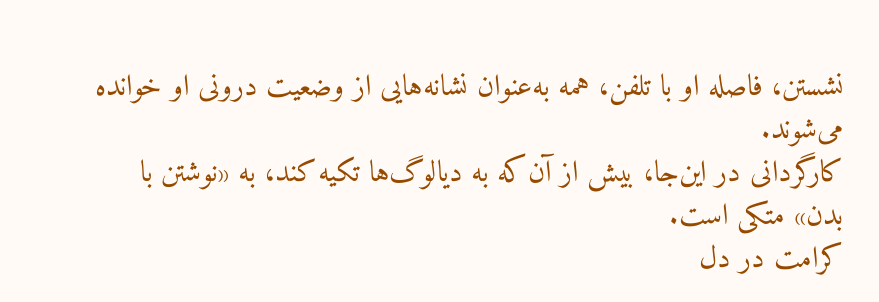نشستن، فاصله‌ او با تلفن، همه به‌عنوان نشانه‌هایی از وضعیت درونی او خوانده می‌شوند.
کارگردانی در این‌جا، بیش از آن‌که به دیالوگ‌ها تکیه کند، به «نوشتن با بدن» متکی است.
کرامت در دل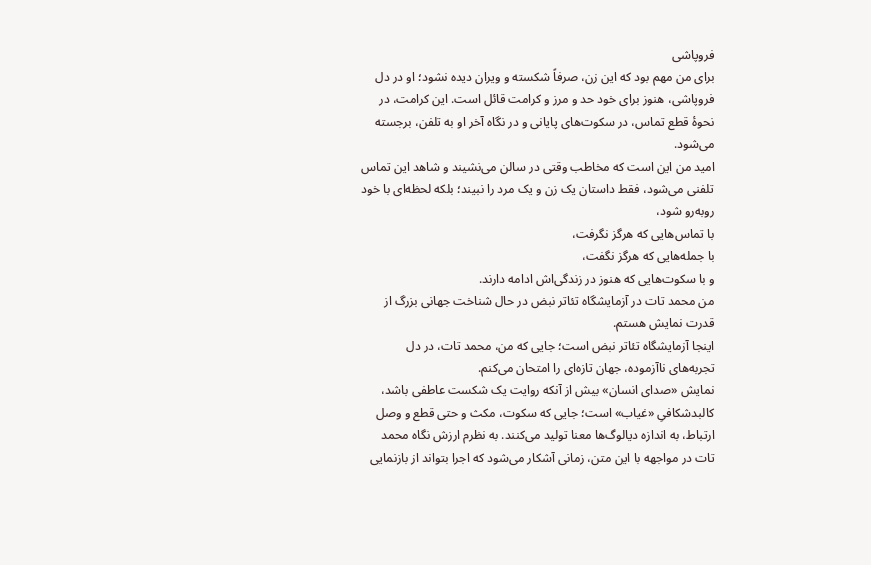فروپاشی
برای من مهم بود که این زن، صرفاً شکسته و ویران دیده نشود؛ او در دل فروپاشی، هنوز برای خود حد و مرز و کرامت قائل است. این کرامت، در نحوه‌ٔ قطع تماس، در سکوت‌های پایانی و در نگاه آخر او به تلفن، برجسته می‌شود‌.
امید من این است که مخاطب وقتی در سالن می‌نشیند و شاهد این تماس تلفنی می‌شود، فقط داستان یک زن و یک مرد را نبیند؛ بلکه لحظه‌ای با خود روبه‌رو شود،
با تماس‌هایی که هرگز نگرفت،
با جمله‌هایی که هرگز نگفت،
و با سکوت‌هایی که هنوز در زندگی‌اش ادامه دارند.
من محمد تات در آزمایشگاه تئاتر نبض در حال شناخت جهانی بزرگ از قدرت نمایش هستم.
اینجا آزمایشگاه تئاتر نبض است؛ جایی که من، محمد تات، در دل تجربه‌های ناآزموده، جهان تازه‌ای را امتحان می‌کنم.
نمایش «صدای انسان» بیش از آنکه روایت یک شکست عاطفی باشد، کالبدشکافیِ «غیاب» است؛ جایی که سکوت، مکث و حتی قطع و وصل ارتباط، به اندازه دیالوگ‌ها معنا تولید می‌کنند. به نظرم ارزش نگاه محمد تات در مواجهه با این متن، زمانی آشکار می‌شود که اجرا بتواند از بازنمایی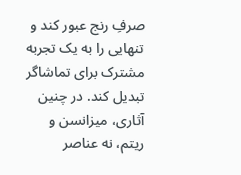صرفِ رنج عبور کند و تنهایی را به یک تجربه مشترک برای تماشاگر تبدیل کند. در چنین آثاری، میزانسن و ریتم، نه عناصر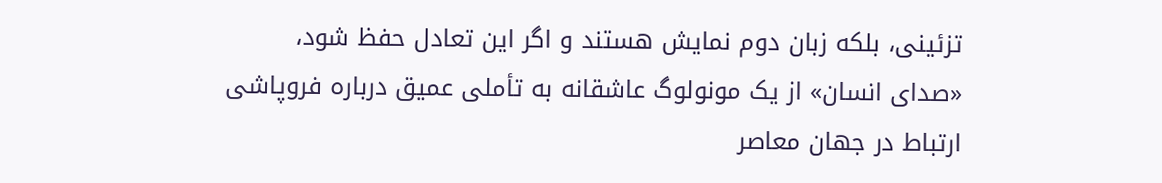تزئینی، بلکه زبان دوم نمایش هستند و اگر این تعادل حفظ شود، «صدای انسان» از یک مونولوگ عاشقانه به تأملی عمیق درباره فروپاشی ارتباط در جهان معاصر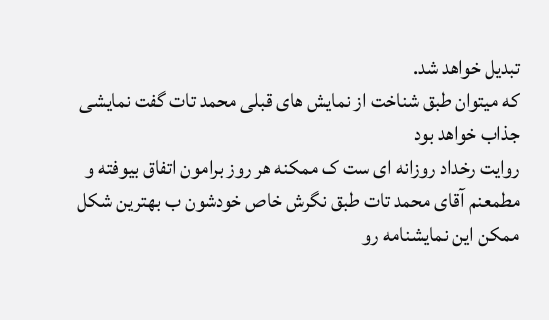تبدیل خواهد شد.
که میتوان طبق شناخت از نمایش های قبلی محمد تات گفت نمایشی جذاب خواهد بود
روایت رخداد روزانه ای ست ک ممکنه هر روز برامون اتفاق بیوفته و مطمعنم آقای محمد تات طبق نگرش خاص خودشون ب بهترین شکل ممکن این نمایشنامه رو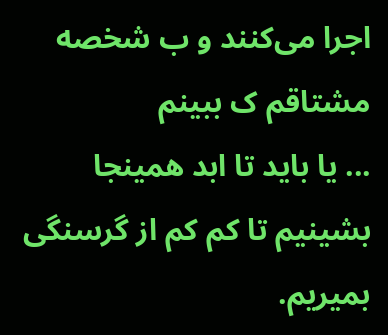اجرا می‌کنند و ب شخصه مشتاقم ک ببینم
... یا باید تا ابد همینجا بشینیم تا کم کم از گرسنگی بمیریم.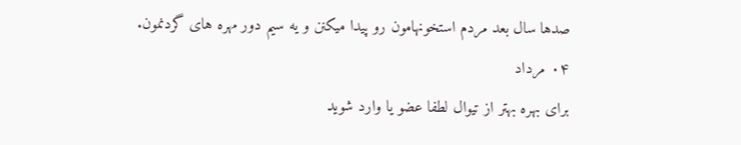صدها سال بعد مردم استخونهامون رو پیدا میکنن و یه سیم دور مهره های گردنمون.
۰۴ مرداد
برای بهره بهتر از تیوال لطفا عضو یا وارد شوید